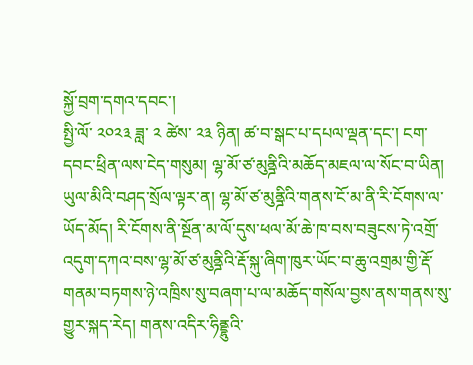སྐྱོ་བྲག་དགའ་དབང་།
སྤྱི་ལོ་ ༢༠༢༣ ཟླ་ ༢ ཚེས་ ༢༣ ཉིན། ཚ་བ་སྒང་པ་དཔལ་ལྡན་དང་། ངག་དབང་ཕྲིན་ལས་ངེད་གསུམ། ལྷ་མོ་ཙ་མུནྜིའི་མཆོད་མཇལ་ལ་སོང་བ་ཡིན།
ཡུལ་མིའི་བཤད་སྲོལ་ལྟར་ན། ལྷ་མོ་ཙ་མུནྜིའི་གནས་ངོ་མ་ནི་རི་ངོགས་ལ་ཡོད་མོད། རི་ངོགས་ནི་སྔོན་མ་ལོ་དུས་ཕལ་མོ་ཆེ་ཁ་བས་བཟུངས་ཏེ་འགྲོ་འདུག་དཀའ་བས་ལྷ་མོ་ཙ་མུནྜིའི་རྡོ་སྐུ་ཞིག་ཁུར་ཡོང་བ་ཆུ་འགྲམ་གྱི་རྡོ་གནམ་བཏགས་ཉེ་འཁྲིས་སུ་བཞག་པ་ལ་མཆོད་གསོལ་བྱས་ནས་གནས་སུ་གྱུར་སྐད་རེད། གནས་འདིར་ཧིནྡྷུའི་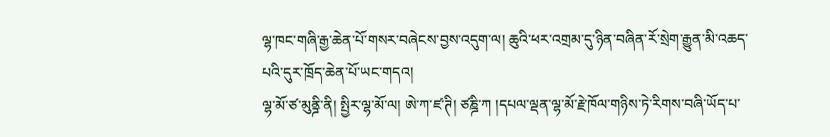ལྷ་ཁང་གཞི་རྒྱ་ཆེན་པོ་གསར་བཞེངས་བྱས་འདུག་ལ། ཆུའི་ཕར་འགྲམ་དུ་ཉིན་བཞིན་རོ་སྲེག་རྒྱུན་མི་འཆད་པའི་དུར་ཁྲོད་ཆེན་པོ་ཡང་གདའ།
ལྷ་མོ་ཙ་མུནྜི་ནི། སྤྱིར་ལྷ་མོ་ལ། ཨེ་ཀ་ཛ་ཊི། ཙཎྜི་ཀ །དཔལ་ལྡན་ལྷ་མོ་རྗེ་ཁོལ་གཉིས་ཏེ་རིགས་བཞི་ཡོད་པ་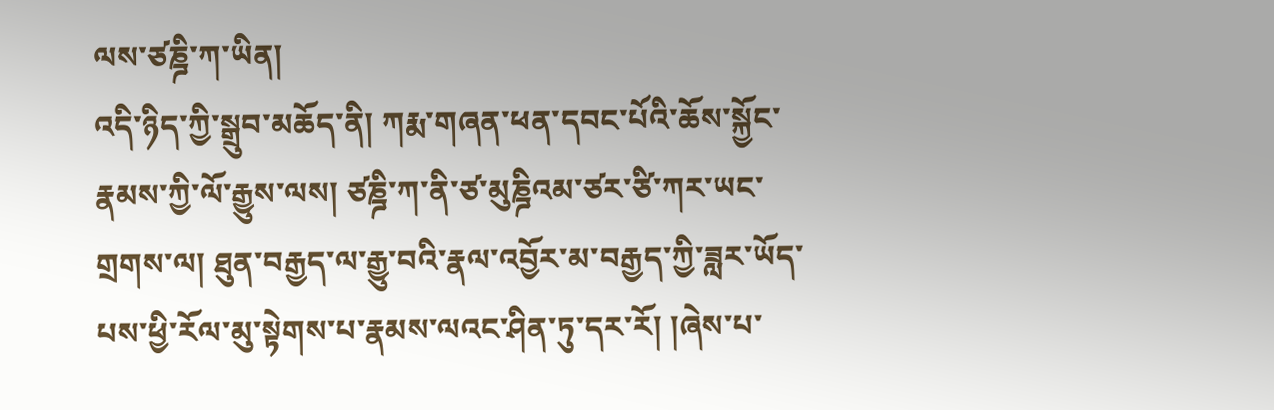ལས་ཙཎྜི་ཀ་ཡིན།
འདི་ཉིད་ཀྱི་སྒྲུབ་མཆོད་ནི། ཀརྨ་གཞན་ཕན་དབང་པོའི་ཆོས་སྐྱོང་རྣམས་ཀྱི་ལོ་རྒྱུས་ལས། ཙཎྜི་ཀ་ནི་ཙ་མུཎྜིའམ་ཙར་ཙི་ཀར་ཡང་གྲགས་ལ། ཐུན་བརྒྱད་ལ་རྒྱུ་བའི་རྣལ་འབྱོར་མ་བརྒྱད་ཀྱི་ཟླར་ཡོད་པས་ཕྱི་རོལ་མུ་སྟེགས་པ་རྣམས་ལའང་ཤིན་ཏུ་དར་རོ། །ཞེས་པ་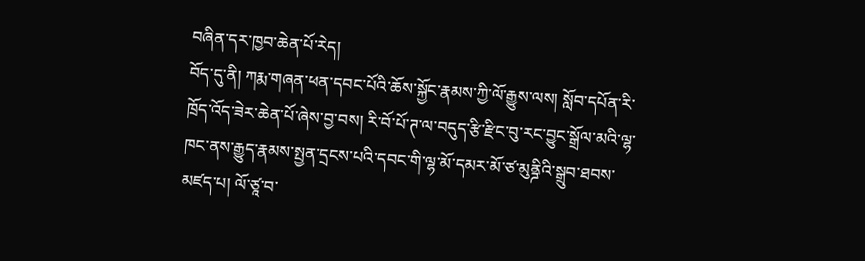བཞིན་དར་ཁྱབ་ཆེན་པོ་རེད།
བོད་དུ་ནི། ཀརྨ་གཞན་ཕན་དབང་པོའི་ཆོས་སྐྱོང་རྣམས་ཀྱི་ལོ་རྒྱུས་ལས། སློབ་དཔོན་རི་ཁྲོད་འོད་ཟེར་ཆེན་པོ་ཞེས་བྱ་བས། རི་བོ་པོ་ཊ་ལ་བདུད་རྩི་རྫིང་བུ་རང་བྱུང་སྒྲོལ་མའི་ལྷ་ཁང་ནས་རྒྱུད་རྣམས་སྤྱན་དྲངས་པའི་དབང་གི་ལྷ་མོ་དམར་མོ་ཙ་མུནྜིའི་སྒྲུབ་ཐབས་མཛད་པ། ལོ་ཙཱ་བ་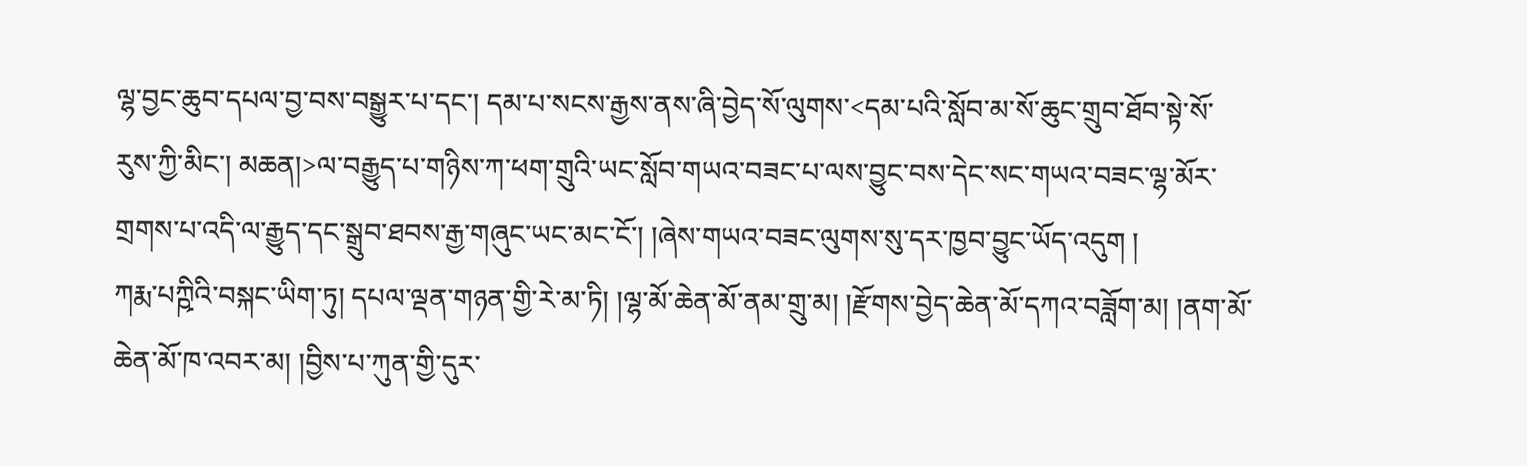ལྷ་བྱང་ཆུབ་དཔལ་བྱ་བས་བསྒྱུར་པ་དང་། དམ་པ་སངས་རྒྱས་ནས་ཞི་བྱེད་སོ་ལུགས་<དམ་པའི་སློབ་མ་སོ་ཆུང་གྲུབ་ཐོབ་སྟེ་སོ་རུས་ཀྱི་མིང་། མཆན།>ལ་བརྒྱུད་པ་གཉིས་ཀ་ཕག་གྲུའི་ཡང་སློབ་གཡའ་བཟང་པ་ལས་བྱུང་བས་དེང་སང་གཡའ་བཟང་ལྷ་མོར་གྲགས་པ་འདི་ལ་རྒྱུད་དང་སྒྲུབ་ཐབས་རྒྱ་གཞུང་ཡང་མང་ངོ་། །ཞེས་གཡའ་བཟང་ལུགས་སུ་དར་ཁྱབ་བྱུང་ཡོད་འདུག །
ཀརྨ་པཀྵིའི་བསྐང་ཡིག་ཏུ། དཔལ་ལྡན་གཉན་གྱི་རེ་མ་ཏི། །ལྷ་མོ་ཆེན་མོ་ནམ་གྲུ་མ། །རྫོགས་བྱེད་ཆེན་མོ་དཀའ་བཟློག་མ། །ནག་མོ་ཆེན་མོ་ཁ་འབར་མ། །བྱིས་པ་ཀུན་གྱི་དུར་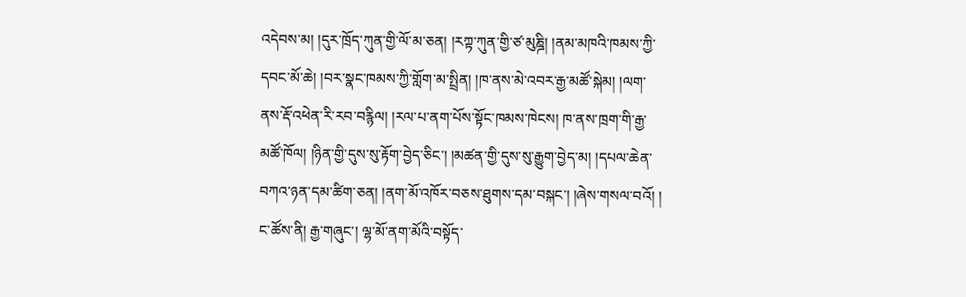འདེབས་མ། །དུར་ཁྲོད་ཀུན་གྱི་ལོ་མ་ཅན། །རཀྟ་ཀུན་གྱི་ཙ་མུཎྜི། །ནམ་མཁའི་ཁམས་ཀྱི་དབང་མོ་ཆེ། །བར་སྣང་ཁམས་ཀྱི་གློག་མ་སྤྲིན། །ཁ་ནས་མེ་འབར་རྒྱ་མཚོ་སྐེམ། །ལག་ནས་རྡོ་འཕེན་རི་རབ་བརྙིལ། །རལ་པ་ནག་པོས་སྟོང་ཁམས་ཁེངས། ཁ་ནས་ཁྲག་གི་རྒྱ་མཚོ་ཁོལ། །ཉིན་གྱི་དུས་སུ་རྟོག་བྱེད་ཅིང་། །མཚན་གྱི་དུས་སུ་རྒྱུག་བྱེད་མ། །དཔལ་ཆེན་བཀའ་ཉན་དམ་ཚིག་ཅན། །ནག་མོ་འཁོར་བཅས་ཐུགས་དམ་བསྐང་། །ཞེས་གསལ་བའོ། །
ང་ཚོས་ནི། རྒྱ་གཞུང་། ལྷ་མོ་ནག་མོའི་བསྟོད་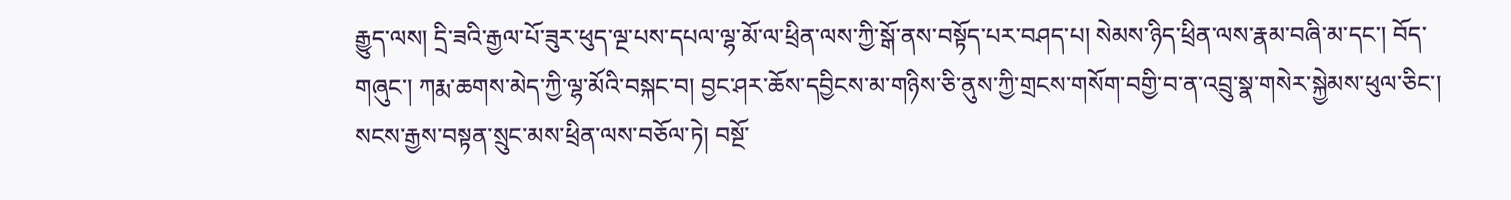རྒྱུད་ལས། དྲི་ཟའི་རྒྱལ་པོ་ཟུར་ཕུད་ལྔ་པས་དཔལ་ལྷ་མོ་ལ་ཕྲིན་ལས་ཀྱི་སྒོ་ནས་བསྟོད་པར་བཤད་པ། སེམས་ཉིད་ཕྲིན་ལས་རྣམ་བཞི་མ་དང་། བོད་གཞུང་། ཀརྨ་ཆགས་མེད་ཀྱི་ལྷ་མོའི་བསྐང་བ། བྱང་ཤར་ཆོས་དབྱིངས་མ་གཉིས་ཅི་ནུས་ཀྱི་གྲངས་གསོག་བགྱི་བ་ན་འབྲུ་སྣ་གསེར་སྐྱེམས་ཕུལ་ཅིང་། སངས་རྒྱས་བསྟན་སྲུང་མས་ཕྲིན་ལས་བཅོལ་ཏེ། བསྔོ་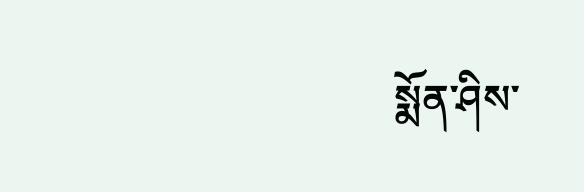སྨོན་ཤིས་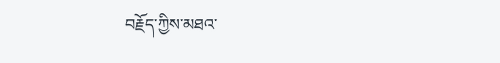བརྗོད་ཀྱིས་མཐའ་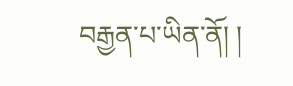བརྒྱན་པ་ཡིན་ནོ། །